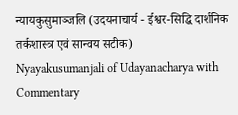न्यायकुसुमाञ्जलि (उदयनाचार्य - ईश्वर-सिद्धि दार्शनिक तर्कशास्त्र एवं सान्वय सटीक)
Nyayakusumanjali of Udayanacharya with Commentary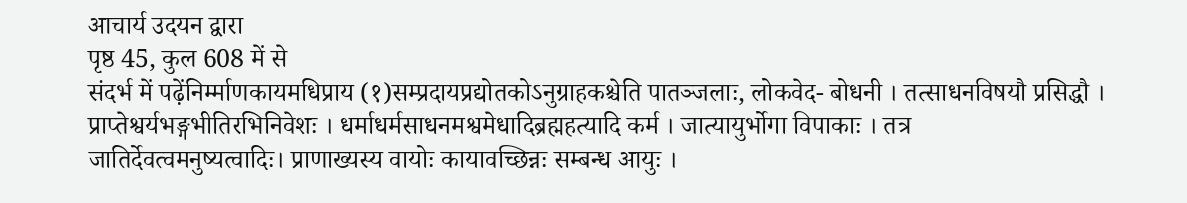आचार्य उदयन द्वारा
पृष्ठ 45, कुल 608 में से
संदर्भ में पढ़ेंनिर्म्माणकायमधिप्राय (१)सम्प्रदायप्रद्योतकोऽनुग्राहकश्चेति पातञ्जलाः, लोकवेद- बोधनी । तत्साधनविषयौ प्रसिद्धौ । प्राप्तेश्वर्यभङ्गभीतिरभिनिवेशः । धर्माधर्मसाधनमश्वमेधादिब्रह्महत्यादि कर्म । जात्यायुर्भोगा विपाकाः । तत्र जातिर्देवत्वमनुष्यत्वादिः। प्राणाख्यस्य वायोः कायावच्छिन्नः सम्बन्ध आयुः ।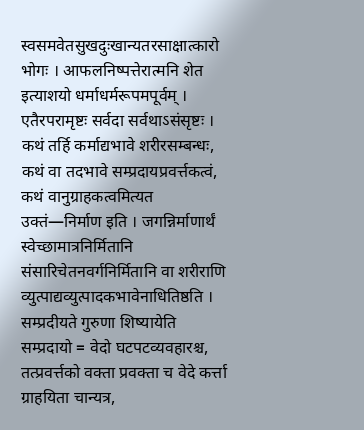स्वसमवेतसुखदुःखान्यतरसाक्षात्कारो भोगः । आफलनिष्पत्तेरात्मनि शेत इत्याशयो धर्माधर्मरूपमपूर्वम् । एतैरपरामृष्टः सर्वदा सर्वथाऽसंसृष्टः । कथं तर्हि कर्माद्यभावे शरीरसम्बन्धः, कथं वा तदभावे सम्प्रदायप्रवर्त्तकत्वं, कथं वानुग्राहकत्वमित्यत उक्तं—निर्माण इति । जगन्निर्माणार्थं स्वेच्छामात्रनिर्मितानि संसारिचेतनवर्गनिर्मितानि वा शरीराणि व्युत्पाद्यव्युत्पादकभावेनाधितिष्ठति । सम्प्रदीयते गुरुणा शिष्यायेति सम्प्रदायो = वेदो घटपटव्यवहारश्च, तत्प्रवर्त्तको वक्ता प्रवक्ता च वेदे कर्त्ता ग्राहयिता चान्यत्र,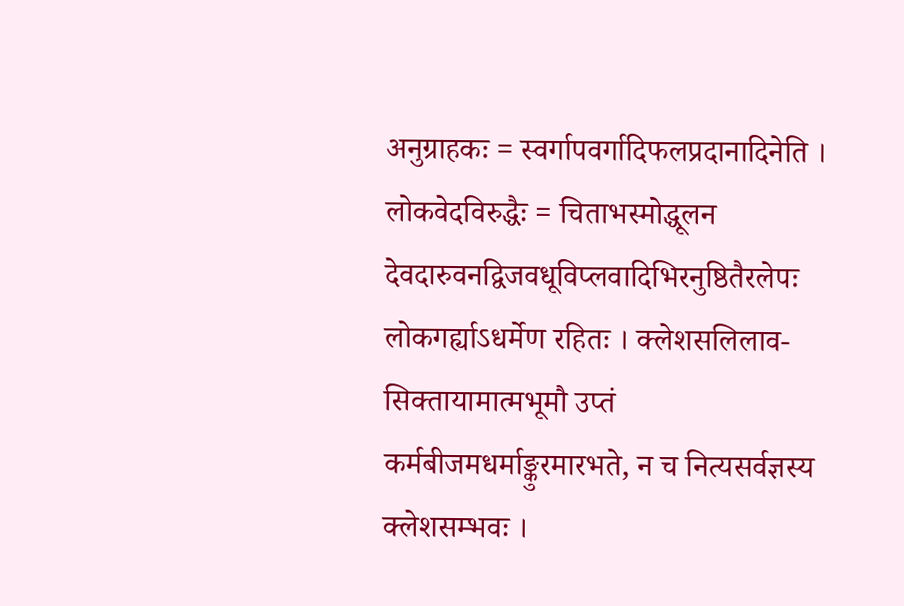अनुग्राहकः = स्वर्गापवर्गादिफलप्रदानादिनेति । लोकवेदविरुद्धैः = चिताभस्मोद्धूलन देवदारुवनद्विजवधूविप्लवादिभिरनुष्ठितैरलेपः लोकगर्ह्याऽधर्मेण रहितः । क्लेशसलिलाव- सिक्तायामात्मभूमौ उप्तं कर्मबीजमधर्माङ्कुरमारभते, न च नित्यसर्वज्ञस्य क्लेशसम्भवः ।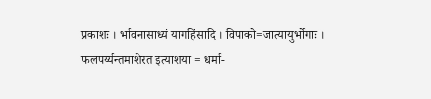प्रकाशः । र्भावनासाध्यं यागहिंसादि । विपाको=जात्यायुर्भोगाः । फलपर्य्यन्तमाशेरत इत्याशया = धर्मा-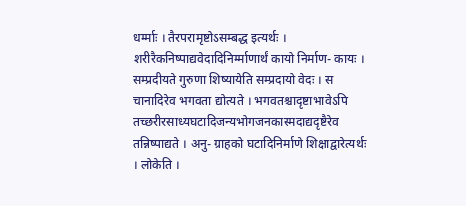धर्म्माः । तैरपरामृष्टोऽसम्बद्ध इत्यर्थः । शरीरैकनिष्पाद्यवेदादिनिर्म्माणार्थं कायो निर्माण- कायः । सम्प्रदीयते गुरुणा शिष्यायेति सम्प्रदायो वेदः । स चानादिरेव भगवता द्योत्यते । भगवतश्चादृष्टाभावेऽपि तच्छरीरसाध्यघटादिजन्यभोगजनकास्मदाद्यदृष्टैरेव तन्निष्पाद्यते । अनु- ग्राहको घटादिनिर्माणे शिक्षाद्वारेत्यर्थः । लोकेति ।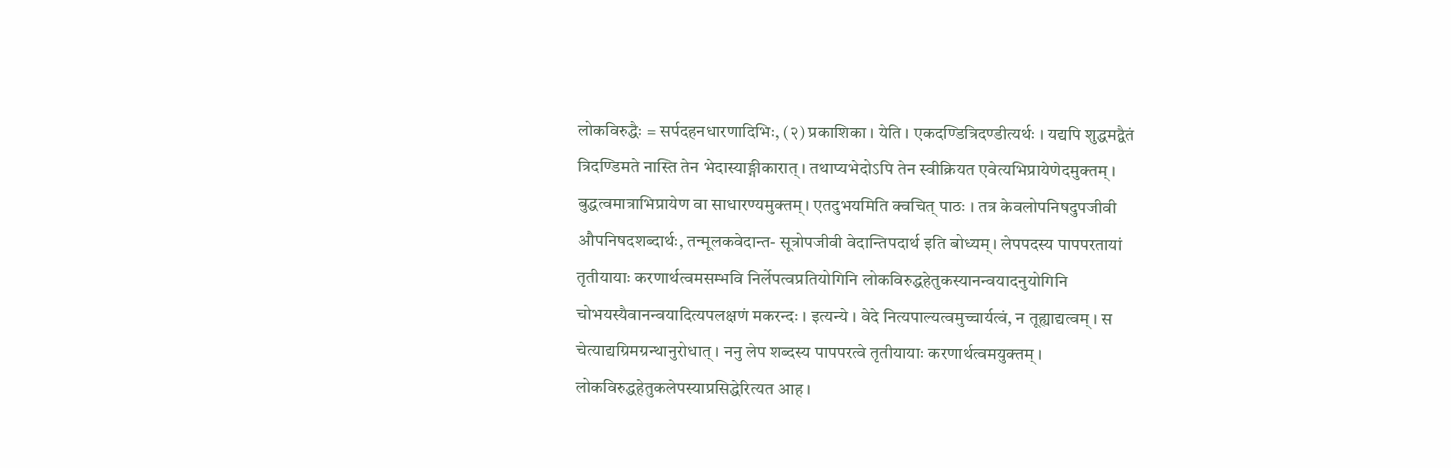लोकविरुद्धैः = सर्पदहनधारणादिभिः, (२) प्रकाशिका । येति । एकदण्डित्रिदण्डीत्यर्थः । यद्यपि शुद्धमद्वैतं त्रिदण्डिमते नास्ति तेन भेदास्याङ्गीकारात् । तथाप्यभेदोऽपि तेन स्वीक्रियत एवेत्यभिप्रायेणेदमुक्तम् । बुद्धत्वमात्राभिप्रायेण वा साधारण्यमुक्तम्। एतदुभयमिति क्वचित् पाठः । तत्र केवलोपनिषदुपजीवी औपनिषदशब्दार्थः, तन्मूलकवेदान्त- सूत्रोपजीवी वेदान्तिपदार्थ इति बोध्यम्। लेपपदस्य पापपरतायां तृतीयायाः करणार्थत्वमसम्भवि निर्लेपत्वप्रतियोगिनि लोकविरुद्धहेतुकस्यानन्वयादनुयोगिनि चोभयस्यैवानन्वयादित्यपलक्षणं मकरन्दः । इत्यन्ये । वेदे नित्यपाल्यत्वमुच्चार्यत्वं, न तूह्याद्यत्वम् । स चेत्याद्यग्रिमग्रन्थानुरोधात् । ननु लेप शब्दस्य पापपरत्वे तृतीयायाः करणार्थत्वमयुक्तम् । लोकविरुद्धहेतुकलेपस्याप्रसिद्धेरित्यत आह ।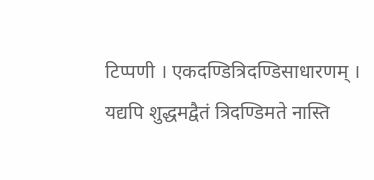टिप्पणी । एकदण्डित्रिदण्डिसाधारणम् । यद्यपि शुद्धमद्वैतं त्रिदण्डिमते नास्ति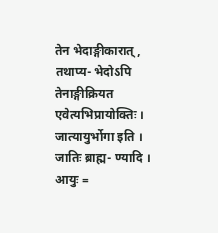तेन भेदाङ्गीकारात् , तथाप्य- भेदोऽपि तेनाङ्गीक्रियत एवेत्यभिप्रायोक्तिः । जात्यायुर्भोगा इति । जातिः ब्राह्म- ण्यादि । आयुः =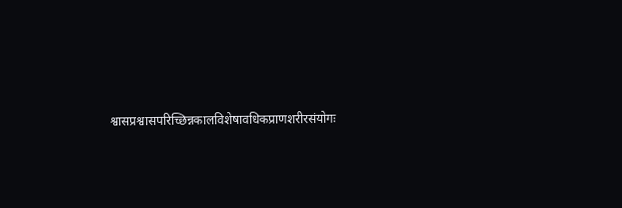श्वासप्रश्वासपरिच्छिन्नकालविशेषावधिकप्राणशरीरसंयोगः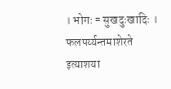। भोगः = सुखदुःखादिः । फलपर्य्यन्तमाशेरते इत्याशया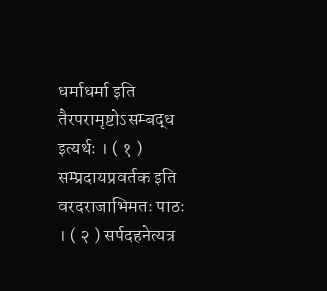धर्माधर्मा इति तैरपरामृष्टोऽसम्बद्ध इत्यर्थः । ( १ ) सम्प्रदायप्रवर्तक इति वरदराजाभिमतः पाठः । ( २ ) सर्पदहनेत्यत्र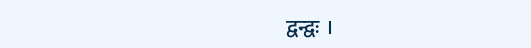द्वन्द्वः ।